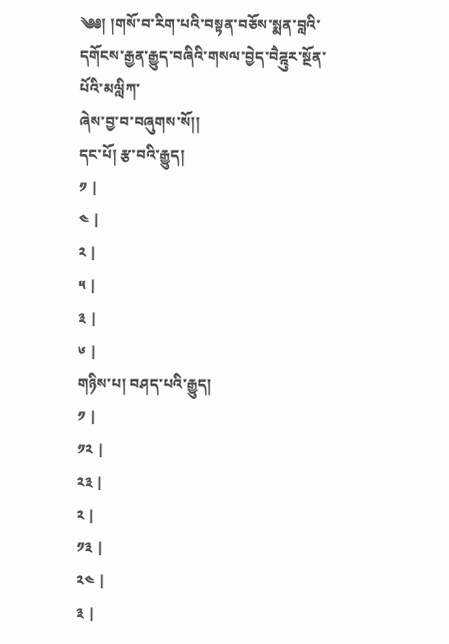༄༅། །གསོ་བ་རིག་པའི་བསྟན་བཅོས་སྨན་བླའི་དགོངས་རྒྱན་རྒྱུད་བཞིའི་གསལ་བྱེད་བཻཌྰུར་སྔོན་པོའི་མལླིཀ་
ཞེས་བྱ་བ་བཞུགས་སོ།།
དང་པོ། རྩ་བའི་རྒྱུད།
༡ |
༤ |
༢ |
༥ |
༣ |
༦ |
གཉིས་པ། བཤད་པའི་རྒྱུད།
༡ |
༡༢ |
༢༣ |
༢ |
༡༣ |
༢༤ |
༣ |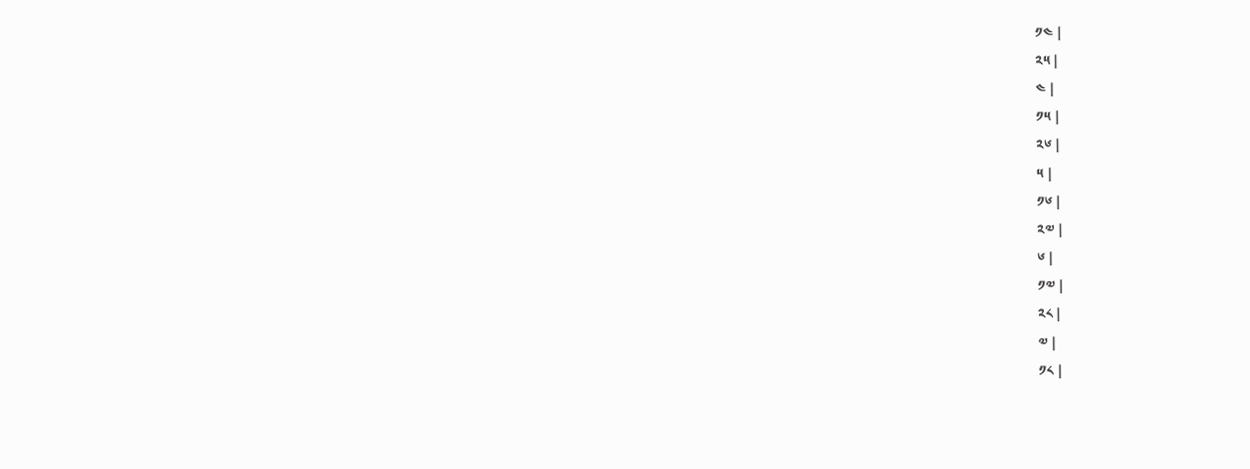༡༤ |
༢༥ |
༤ |
༡༥ |
༢༦ |
༥ |
༡༦ |
༢༧ |
༦ |
༡༧ |
༢༨ |
༧ |
༡༨ |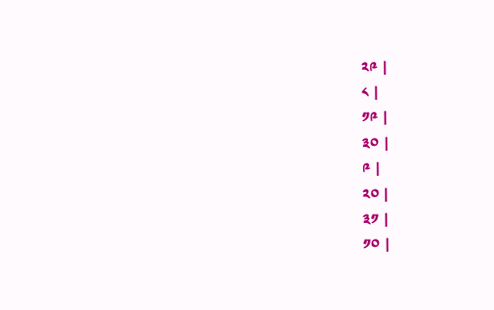༢༩ |
༨ |
༡༩ |
༣༠ |
༩ |
༢༠ |
༣༡ |
༡༠ |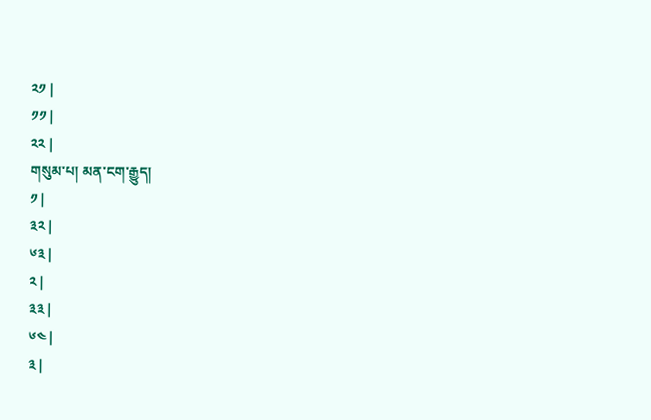༢༡ |
༡༡ |
༢༢ |
གསུམ་པ། མན་ངག་རྒྱུད།
༡ |
༣༢ |
༦༣ |
༢ |
༣༣ |
༦༤ |
༣ |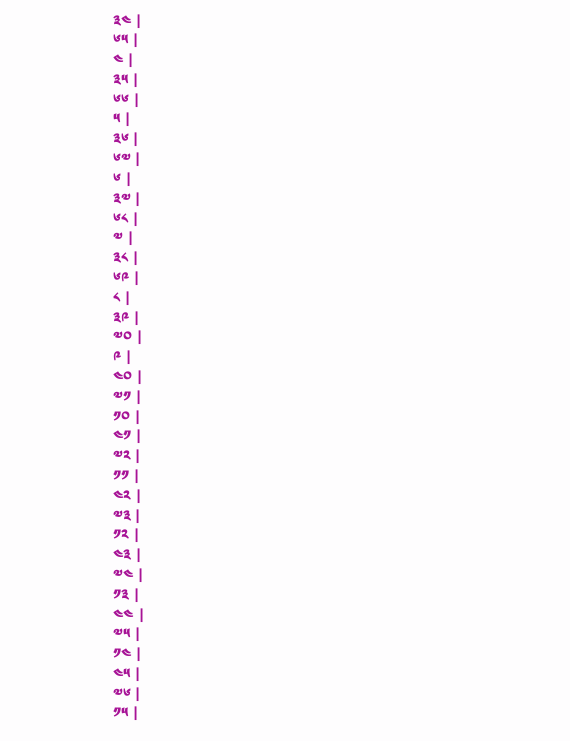༣༤ |
༦༥ |
༤ |
༣༥ |
༦༦ |
༥ |
༣༦ |
༦༧ |
༦ |
༣༧ |
༦༨ |
༧ |
༣༨ |
༦༩ |
༨ |
༣༩ |
༧༠ |
༩ |
༤༠ |
༧༡ |
༡༠ |
༤༡ |
༧༢ |
༡༡ |
༤༢ |
༧༣ |
༡༢ |
༤༣ |
༧༤ |
༡༣ |
༤༤ |
༧༥ |
༡༤ |
༤༥ |
༧༦ |
༡༥ |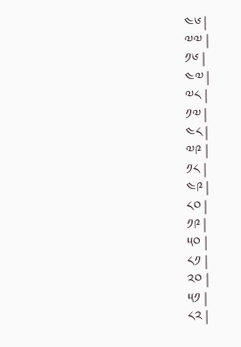༤༦ |
༧༧ |
༡༦ |
༤༧ |
༧༨ |
༡༧ |
༤༨ |
༧༩ |
༡༨ |
༤༩ |
༨༠ |
༡༩ |
༥༠ |
༨༡ |
༢༠ |
༥༡ |
༨༢ |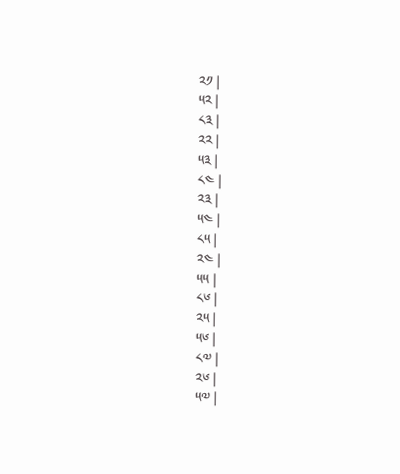༢༡ |
༥༢ |
༨༣ |
༢༢ |
༥༣ |
༨༤ |
༢༣ |
༥༤ |
༨༥ |
༢༤ |
༥༥ |
༨༦ |
༢༥ |
༥༦ |
༨༧ |
༢༦ |
༥༧ |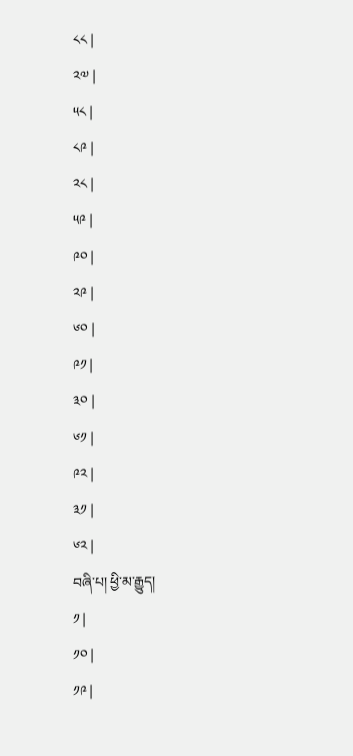༨༨ |
༢༧ |
༥༨ |
༨༩ |
༢༨ |
༥༩ |
༩༠ |
༢༩ |
༦༠ |
༩༡ |
༣༠ |
༦༡ |
༩༢ |
༣༡ |
༦༢ |
བཞི་པ། ཕྱི་མ་རྒྱུད།
༡ |
༡༠ |
༡༩ |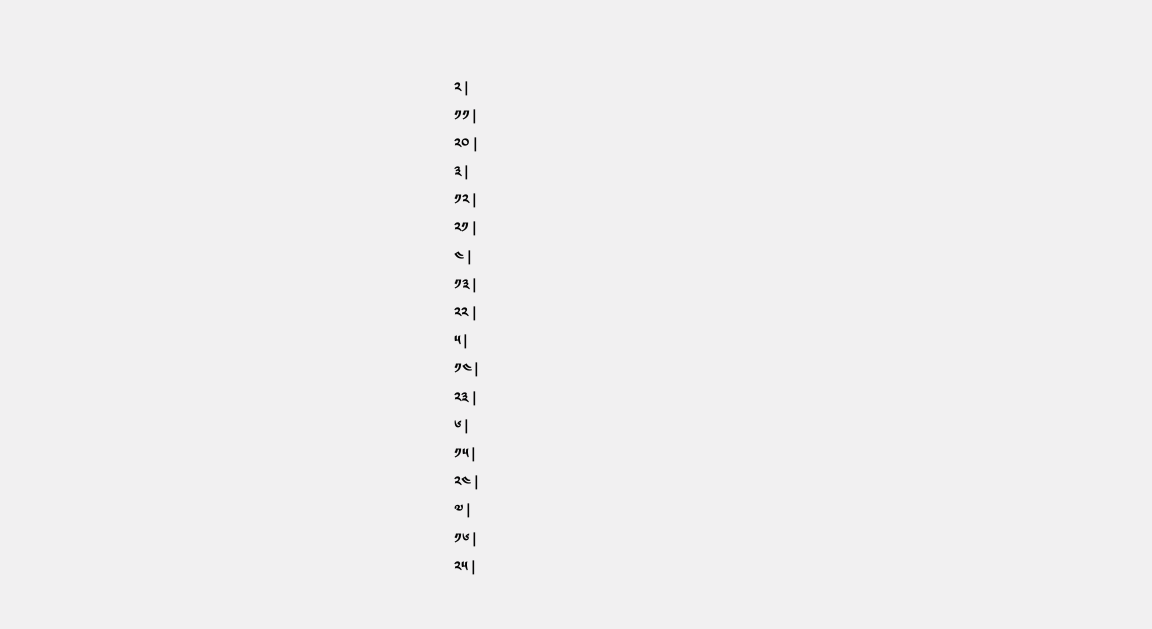༢ |
༡༡ |
༢༠ |
༣ |
༡༢ |
༢༡ |
༤ |
༡༣ |
༢༢ |
༥ |
༡༤ |
༢༣ |
༦ |
༡༥ |
༢༤ |
༧ |
༡༦ |
༢༥ |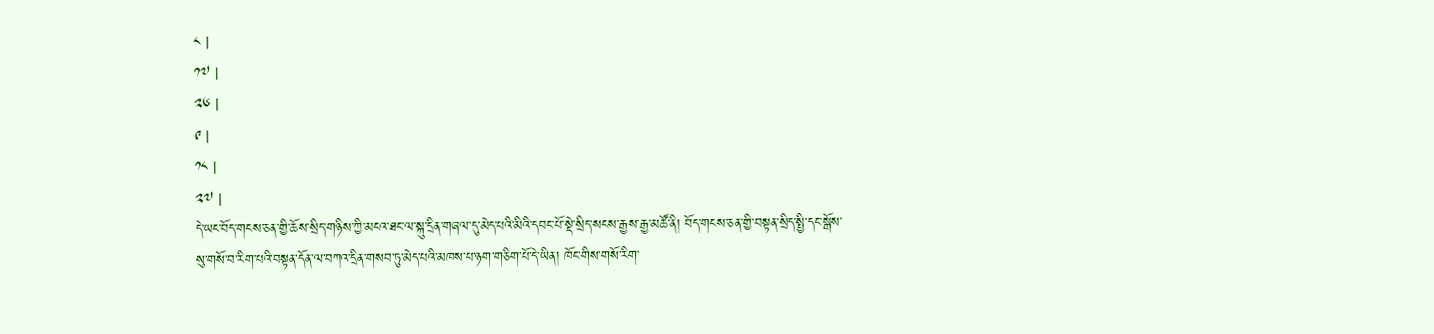༨ |
༡༧ |
༢༦ |
༩ |
༡༨ |
༢༧ |
དེ་ཡང་བོད་གངས་ཅན་གྱི་ཆོས་སྲིད་གཉིས་ཀྱི་མངའ་ཐང་ལ་སྐུ་དྲིན་གཞལ་དུ་མེད་པའི་མིའི་དབང་པོ་སྡེ་སྲིད་སངས་རྒྱས་རྒྱ་མཚོ་ནི། བོད་གངས་ཅན་གྱི་བསྟན་སྲིད་སྤྱི་དང་སྒོས་སུ་གསོ་བ་རིག་པའི་བསྟན་དོན་ལ་བཀའ་དྲིན་གསབ་ཏུ་མེད་པའི་མཁས་པ་ཉག་གཅིག་པོ་དེ་ཡིན། ཁོང་གིས་གསོ་རིག་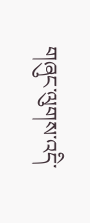གཞུང་ལུགས་འདི་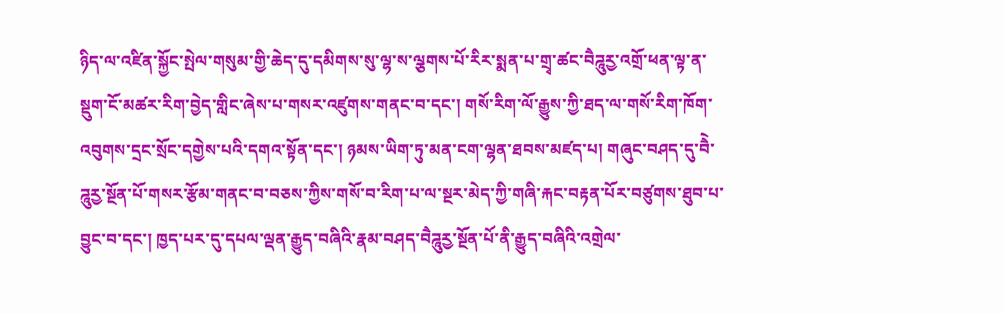ཉིད་ལ་འཛིན་སྐྱོང་སྤེལ་གསུམ་གྱི་ཆེད་དུ་དམིགས་སུ་ལྷ་ས་ལྕགས་པོ་རིར་སྨན་པ་གྲྭ་ཚང་བཻཌཱུརྱ་འགྲོ་ཕན་ལྟ་ན་སྡུག་ངོ་མཚར་རིག་བྱེད་གླིང་ཞེས་པ་གསར་འཛུགས་གནང་བ་དང་། གསོ་རིག་ལོ་རྒྱུས་ཀྱི་ཐད་ལ་གསོ་རིག་ཁོག་འབུགས་དྲང་སྲོང་དགྱེས་པའི་དགའ་སྟོན་དང་། ཉམས་ཡིག་ཏུ་མན་ངག་ལྷན་ཐབས་མཛད་པ། གཞུང་བཤད་དུ་བཻེ་ཌཱུརྱ་སྔོན་པོ་གསར་རྩོམ་གནང་བ་བཅས་ཀྱིས་གསོ་བ་རིག་པ་ལ་སྔར་མེད་ཀྱི་གཞི་རྐང་བརྟན་པོར་བཙུགས་ཐུབ་པ་བྱུང་བ་དང་། ཁྱད་པར་དུ་དཔལ་ལྡན་རྒྱུད་བཞིའི་རྣམ་བཤད་བཻཌཱུརྱ་སྔོན་པོ་ནི་རྒྱུད་བཞིའི་འགྲེལ་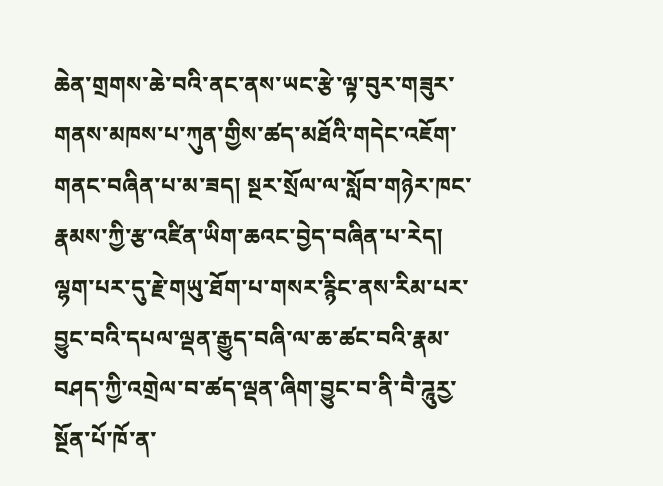ཆེན་གྲགས་ཆེ་བའི་ནང་ནས་ཡང་རྩེ་ལྟ་བུར་གཟུར་གནས་མཁས་པ་ཀུན་གྱིས་ཚད་མཐོའི་གདེང་འཇོག་གནང་བཞིན་པ་མ་ཟད། སྔར་སྲོལ་ལ་སློབ་གཉེར་ཁང་རྣམས་ཀྱི་རྩ་འཛིན་ཡིག་ཆའང་བྱེད་བཞིན་པ་རེད།
ལྷག་པར་དུ་རྗེ་གཡུ་ཐོག་པ་གསར་རྙིང་ནས་རིམ་པར་བྱུང་བའི་དཔལ་ལྡན་རྒྱུད་བཞི་ལ་ཆ་ཚང་བའི་རྣམ་བཤད་ཀྱི་འགྲེལ་བ་ཚད་ལྡན་ཞིག་བྱུང་བ་ནི་བཻ་ཌཱུརྱ་སྔོན་པོ་ཁོ་ན་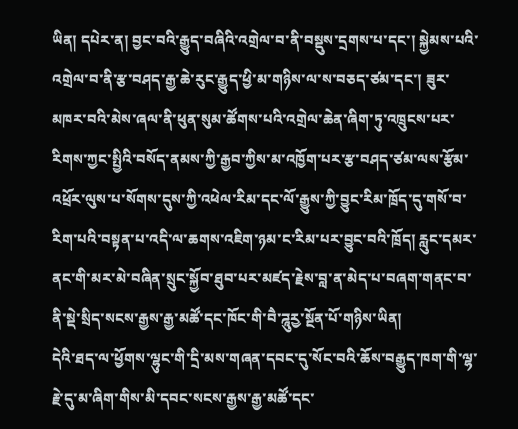ཡིན། དཔེར་ན། བྱང་བའི་རྒྱུད་བཞིའི་འགྲེལ་བ་ནི་བསྡུས་དྲགས་པ་དང་། སྐྱེམས་པའི་འགྲེལ་བ་ནི་རྩ་བཤད་རྒྱ་ཆེ་རུང་རྒྱུད་ཕྱི་མ་གཉིས་ལ་ས་བཅད་ཙམ་དང་། ཟུར་མཁར་བའི་མེས་ཞལ་ནི་ཕུན་སུམ་ཚོགས་པའི་འགྲེལ་ཆེན་ཞིག་ཏུ་འཁྲུངས་པར་རིགས་ཀྱང་སྤྱིའི་བསོད་ནམས་ཀྱི་རྒྱབ་ཀྱིས་མ་འཁྱོག་པར་རྩ་བཤད་ཙམ་ལས་རྩོམ་འཕྲོར་ལུས་པ་སོགས་དུས་ཀྱི་འཕེལ་རིམ་དང་ལོ་རྒྱུས་ཀྱི་བྱུང་རིམ་ཁྲོད་དུ་གསོ་བ་རིག་པའི་བསྟན་པ་འདི་ལ་ཆགས་འཇིག་ཉམ་ང་རིམ་པར་བྱུང་བའི་ཁྲོད། རླུང་དམར་ནང་གི་མར་མེ་བཞིན་སྲུང་སྐྱོབ་ཐུབ་པར་མཛད་རྗེས་བླ་ན་མེད་པ་བཞག་གནང་བ་ནི་སྡེ་སྲིད་སངས་རྒྱས་རྒྱ་མཚོ་དང་ཁོང་གི་བཻ་ཌཱུརྱ་སྔོན་པོ་གཉིས་ཡིན།
དེའི་ཐད་ལ་ཕྱོགས་ལྷུང་གི་དྲི་མས་གཞན་དབང་དུ་སོང་བའི་ཆོས་བརྒྱུད་ཁག་གི་ལྷ་རྗེ་དུ་མ་ཞིག་གིས་མི་དབང་སངས་རྒྱས་རྒྱ་མཚོ་དང་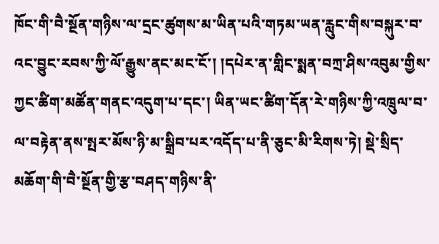ཁོང་གི་བཻ་སྔོན་གཉིས་ལ་དྲང་ཚུགས་མ་ཡིན་པའི་གཏམ་ཡན་རླུང་གིས་བསྐུར་བ་འང་བྱུང་རབས་ཀྱི་ལོ་རྒྱུས་ནང་མང་ངོ་། །དཔེར་ན་གླིང་སྨན་བཀྲ་ཤིས་འབུམ་གྱིས་ཀྱང་ཚིག་མཚོན་གནང་འདུག་པ་དང་། ཡིན་ཡང་ཚིག་དོན་རེ་གཉིས་ཀྱི་འཁྲུལ་བ་ལ་བརྟེན་ནས་སྤར་མོས་ཉི་མ་སྒྲིབ་པར་འདོད་པ་ནི་ཅུང་མི་རིགས་ཏེ། སྡེ་སྲིད་མཆོག་གི་བཻ་སྔོན་གྱི་རྩ་བཤད་གཉིས་ནི་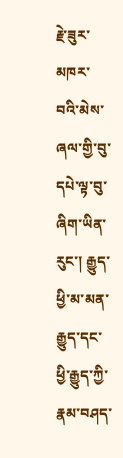རྗེ་ཟུར་མཁར་བའི་མེས་ཞལ་གྱི་བུ་དཔེ་ལྟ་བུ་ཞིག་ཡིན་རུང་། རྒྱུད་ཕྱི་མ་མན་རྒྱུད་དང་ཕྱི་རྒྱུད་ཀྱི་རྣམ་བཤད་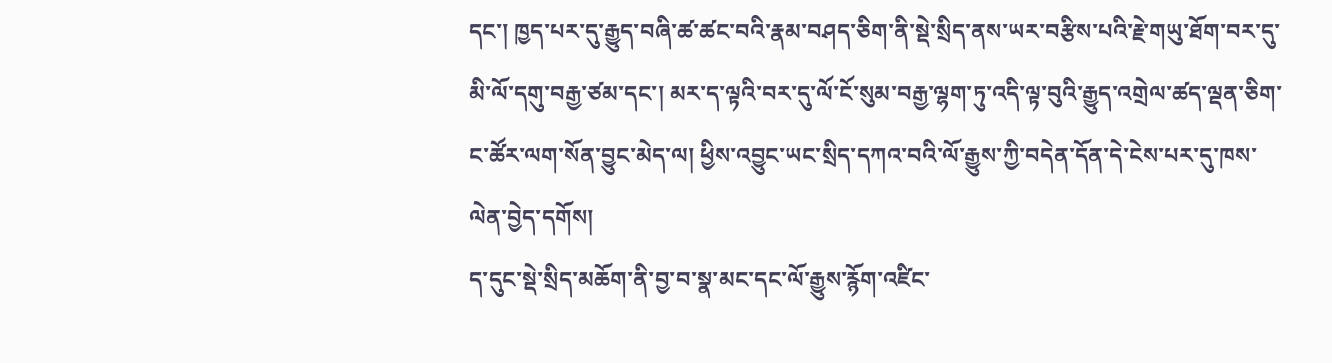དང་། ཁྱད་པར་དུ་རྒྱུད་བཞི་ཚ་ཚང་བའི་རྣམ་བཤད་ཅིག་ནི་སྡེ་སྲིད་ནས་ཡར་བརྩིས་པའི་རྗེ་གཡུ་ཐོག་བར་དུ་མི་ལོ་དགུ་བརྒྱ་ཙམ་དང་། མར་ད་ལྟའི་བར་དུ་ལོ་ངོ་སུམ་བརྒྱ་ལྷག་ཏུ་འདི་ལྟ་བུའི་རྒྱུད་འགྲེལ་ཚད་ལྡན་ཅིག་ང་ཚོར་ལག་སོན་བྱུང་མེད་ལ། ཕྱིས་འབྱུང་ཡང་སྲིད་དཀའ་བའི་ལོ་རྒྱུས་ཀྱི་བདེན་དོན་དེ་ངེས་པར་དུ་ཁས་ལེན་བྱེད་དགོས།
ད་དུང་སྡེ་སྲིད་མཆོག་ནི་བྱ་བ་སྣ་མང་དང་ལོ་རྒྱུས་རྙོག་འཛིང་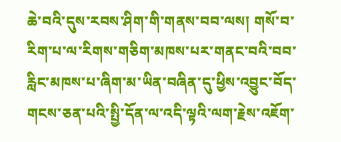ཆེ་བའི་དུས་རབས་ཤིག་གི་གནས་བབ་ལས། གསོ་བ་རིག་པ་ལ་རིགས་གཅིག་མཁས་པར་གནང་བའི་བབ་རླིང་མཁས་པ་ཞིག་མ་ཡིན་བཞིན་དུ་ཕྱིས་འབྱུང་བོད་གངས་ཅན་པའི་སྤྱི་དོན་ལ་འདི་ལྟའི་ལག་རྗེས་འཇོག་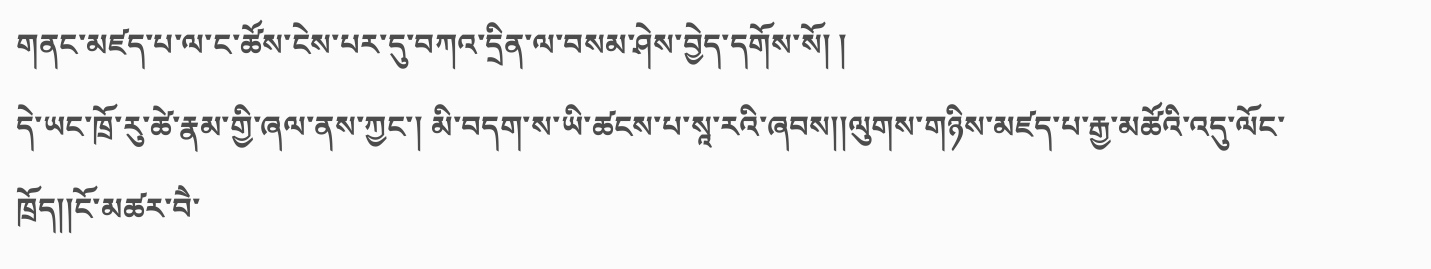གནང་མཛད་པ་ལ་ང་ཚོས་ངེས་པར་དུ་བཀའ་དྲིན་ལ་བསམ་ཤེས་བྱེད་དགོས་སོ། །
དེ་ཡང་ཁྲོ་རུ་ཚེ་རྣམ་གྱི་ཞལ་ནས་ཀྱང་། མི་བདག་ས་ཡི་ཚངས་པ་སཱ་རའི་ཞབས།།ལུགས་གཉིས་མཛད་པ་རྒྱ་མཚོའི་འདུ་ལོང་ཁྲོད།།ངོ་མཚར་བཻ་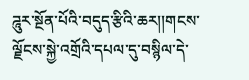ཌཱུར་སྔོན་པོའི་བདུད་རྩིའི་ཆར།།གངས་ལྗོངས་སྐྱེ་འགྲོའི་དཔལ་དུ་བསྙིལ་དེ་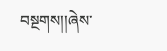བསྔགས།།ཞེས་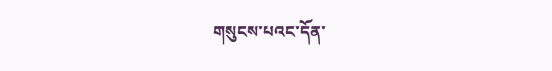གསུངས་པའང་དོན་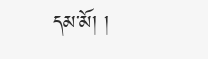དམ་མོ། །